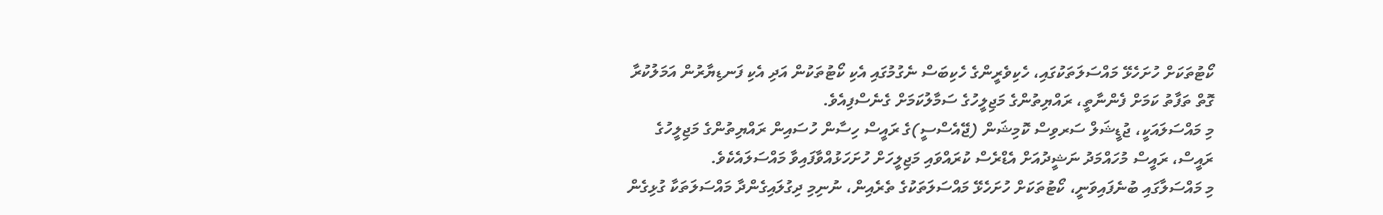ކޯޓުތަކަށް ހުށަހެޅޭ މައްސަލަތަކުގައި، ހެކިވެރީންގެ ހެކިބަސް ނެގުމުގައި އެކި ކޯޓުތަކުން އަދި އެކި ފަނޑިޔާރުން އަމަލުކުރާ ގޮތް ތަފާތު ކަމަށް ފެންނާތީ، ރައްޔިތުންގެ މަޖިލީހުގެ ސަމާލުކަމަށް ގެނެސްފިއެވެ.
މި މައްސަލައަކީ، ޖުޑީޝަލް ސަރވިސް ކޮމިޝަން (ޖޭއެސްސީ)ގެ ރައީސް ހިސާން ހުސައިން ރައްޔިތުންގެ މަޖިލީހުގެ ރައީސް، ރައީސް މުހައްމަދު ނަޝީދުއަށް އެޑްރެސް ކުރައްވައި މަޖިލީހަށް ހުށަހަޅުއްވާފައިވާ މައްސަލައެކެވެ.
މި މައްސަލާގައި ބުނެފައިވަނީ، ކޯޓުތަކަށް ހުށަހެޅޭ މައްސަލަތަކުގެ ތެރެއިން، ނުނިމި ދިގުލައިގެންދާ މައްސަލަތަކާ ގުޅިގެން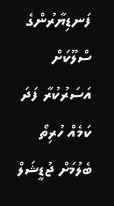ފަނޑިޔާރުންގެ ސްލޫކަށް އަސަރުކުރާ ފަދަ ކަމެއް ހުރިތޯ ބެލުމަށް ޖުޑީޝަލް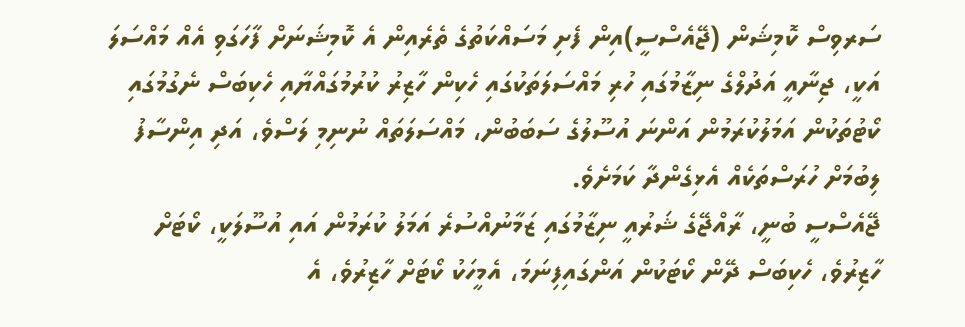ސަރވިސް ކޮމިޝަން (ޖޭއެސްސީ)އިން ފެށި މަސައްކަތުގެ ތެރެއިން އެ ކޮމިޝަނަށް ފާހަގަވި އެއް މައްސަލަ އަކީ، ޖިނާއީ އަދުލްގެ ނިޒާމުގައި ހުރި މައްސަލަތަކުގައި ހެކިން ހާޒިރު ކުރުމުގައްޔާއި ހެކިބަސް ނެގުމުގައި ކޯޓުތަކުން އަމަލުކުރަމުން އަންނަ އުސޫލުގެ ސަބަބުން، މައްސަލަތައް ނުނިމި ލަސްވެ، އަދި އިންސާފު ލިބުމަށް ހުރަސްތަކެއް އެޅިގެންދާ ކަމަށެވެ.
ޖޭއެސްސީ ބުނީ، ރާއްޖޭގެ ޝަރުއީ ނިޒާމުގައި ޒަމާނުއްސުރެ އަމަލު ކުރަމުން އައި އުސޫލަކީ، ކޯޓަށް ހާޒިރުވެ، ހެކިބަސް ދޭން ކޯޓަކުން އަންގައިފިނަމަ، އެމީހަކު ކޯޓަށް ހާޒިރުވެ، އެ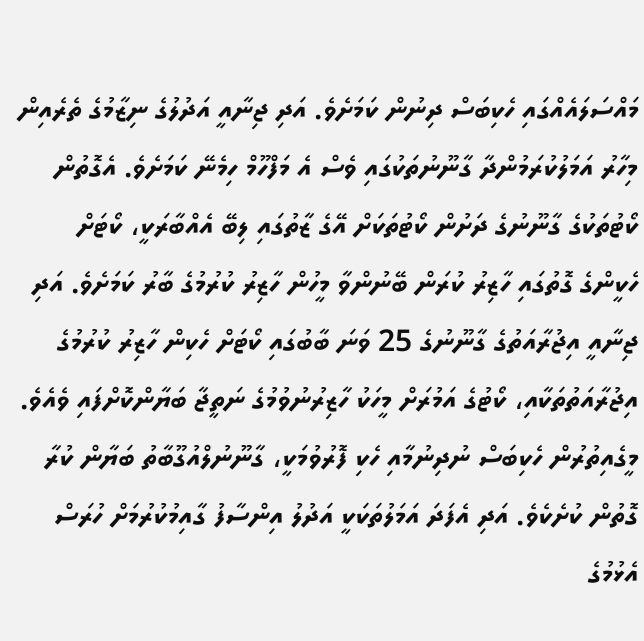މައްސަލައެއްގައި ހެކިބަސް ދިނުން ކަމަށެވެ. އަދި ޖިނާއީ އަދުލުގެ ނިޒާމުގެ ތެރެއިން މިހާރު އަމަލުކުރަމުންދާ ގާނޫނުތަކުގައި ވެސް އެ މަފްހޫމް ހިމެނޭ ކަމަށެވެ. އެގޮތުން ކޯޓުތަކުގެ ގާނޫނުގެ ދަށުން ކޯޓުތަކަށް އޭގެ ޒާތުގައި ލިބޭ އެއްބާރަކީ، ކޯޓަށް ހެކީންގެ ގޮތުގައި ހާޒިރު ކުރަން ބޭނުންވާ މީހުން ހާޒިރު ކުރުމުގެ ބާރު ކަމަށެވެ. އަދި ޖިނާއީ އިޖުރާއަތުގެ ގާނޫނުގެ 25 ވަނަ ބާބުގައި ކޯޓަށް ހެކިން ހާޒިރު ކުރުމުގެ އިޖުރާއަތުތަކާއި، ކޯޓުގެ އަމުރަށް މީހަކު ހާޒިރުނުވުމުގެ ނަތީޖާ ބަޔާންކޮށްފައި ވެއެވެ.
މީގެއިތުރުން ހެކިބަސް ނުދިނުމާއި ހެކި ފޮރުވުމަކީ، ގާނޫނުލްއުގޫބާތު ބަޔާން ކުރާ ގޮތުން ކުށެކެވެ. އަދި އެފަދަ އަމަލުތަކަކީ އަދުލު އިންސާފު ގާއިމުކުރުމަށް ހުރަސް އެޅުމުގެ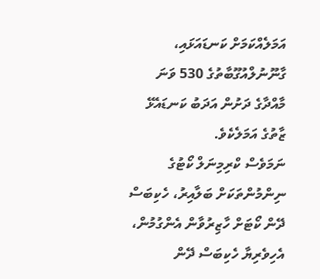އަމަލެއްކަމަށް ކަނޑައަޅައި، ގާނޫނުލްއުގޫބާތުގެ 530 ވަނަ މާއްދާގެ ދަށުން އަދަބު ކަނޑައެޅޭ ޒާތުގެ އަމަލެކެވެ.
ނަމަވެސް ކްރިމިނަލް ކޯޓުގެ ނިންމުންތަކަށް ބަލާއިރު، ހެކިބަސް ދޭން ކޯޓަށް ހާޒިރުވާން އެންގުމުން، އެހިވެރިޔާ ހެކިބަސް ދޭން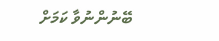ބޭނުންނުވާ ކަމަށް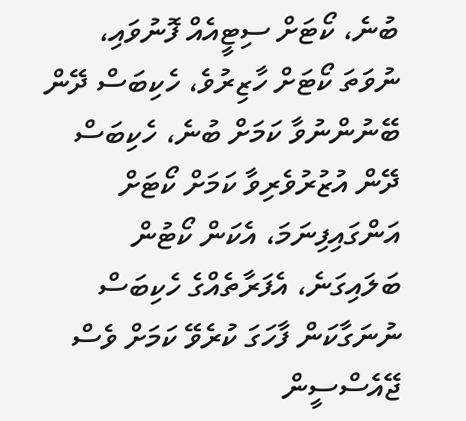ބުނެ، ކޯޓަށް ސިޓީއެއް ފޮނުވައި، ނުވަތަ ކޯޓަށް ހާޒިރުވެ، ހެކިބަސް ދޭން ބޭނުންނުވާ ކަމަށް ބުނެ، ހެކިބަސް ދޭން އުޒުރުވެރިވާ ކަމަށް ކޯޓަށް އަންގައިފިނަމަ، އެކަން ކޯޓުން ބަލައިގަނެ، އެފަރާތެއްގެ ހެކިބަސް ނުނަގާކަން ފާހަގަ ކުރެވޭ ކަމަށް ވެސް ޖޭއެސްސީން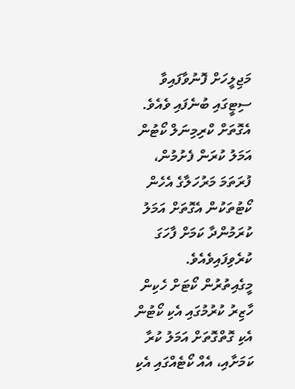މަޖިލީހަށް ފޮނުވާފައިވާ ސިޓީގައި ބުނެފައި ވެއެވެ.
އެގޮތަށް ކްރިމިނަލް ކޯޓުން އަމަލު ކުރަން ފެށުމުން، ފުރަތަމަ މަރުހަލާގެ އެހެން ކޯޓުތަކުން އެގޮތަށް އަމަލު ކުރަމުންދާ ކަމަށް ފާހަގަ ކުރެވިފައިވެއެވެ.
މީގެއިތުރުން ކޯޓަށް ހެކިން ހާޒިރު ކުރުމުގައި އެކި ކޯޓުން އެކި ގޮތްގޮތަށް އަމަލު ކުރާ ކަމަށާއި، އެއް ކޯޓެއްގައި އެކި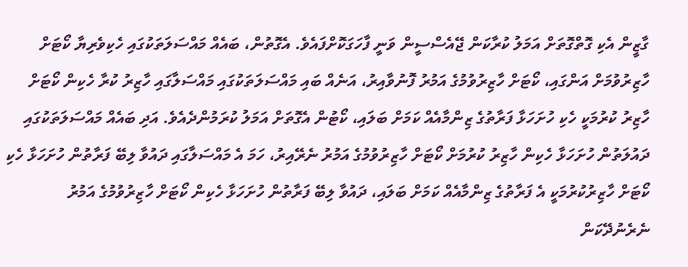ގާޒީން އެކި ގޮތްގޮތަށް އަމަލު ކުރާކަން ޖޭއެސްސީން ވަނީ ފާހަގަކޮށްފައެވެ. އެގޮތުން، ބައެއް މައްސަލަތަކުގައި ހެކިވެރިޔާ ކޯޓަށް ހާޒިރުވުމަށް އަންގައި، ކޯޓަށް ހާޒިރުވުމުގެ އަމުރު ފޮނުވާއިރު، އަނެއް ބައި މައްސަލަތަކުގައި މައްސަލާގައި ހާޒިރު ކުރާ ހެކިން ކޯޓަށް ހާޒިރު ކުރުމަކީ ހެކި ހުށަހަޅާ ފަރާތުގެ ޒިންމާއެއް ކަމަށް ބަލައި، ކޯޓުން އެގޮތަށް އަމަލު ކުރަމުންދެއެވެ. އަދި ބައެއް މައްސަލަތަކުގައި ދައުލަތުން ހުށަހަޅާ ހެކިން ހާޒިރު ކުރުމަށް ކޯޓަށް ހާޒިރުވުމުގެ އަމުރު ނެރޭއިރު، ހަމަ އެ މައްސަލާގައި ދައުވާ ލިބޭ ފަރާތުން ހުށަހަޅާ ހެކި ކޯޓަށް ހާޒިރުކުރުމަކީ އެ ފަރާތުގެ ޒިންމާއެއް ކަމަށް ބަލައި، ދައުވާ ލިބޭ ފަރާތުން ހުށަހަޅާ ހެކިން ކޯޓަށް ހާޒިރުވުމުގެ އަމުރު ނެރެނުދޭކަން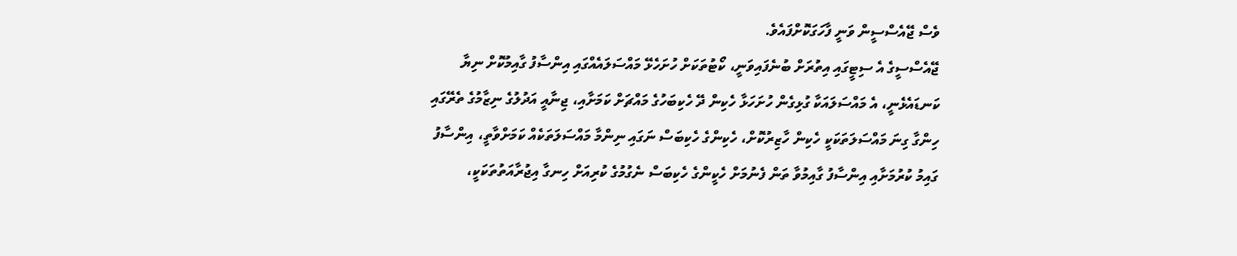ވެސް ޖޭއެސްސީން ވަނީ ފާހަގަކޮށްފައެވެ.
ޖޭއެސްސީގެ އެ ސިޓީގައި އިތުރަށް ބުނެފައިވަނީ، ކޯޓުތަކަށް ހުށަހެޅޭ މައްސަލައެއްގައި އިންސާފު ގާއިމުކޮށް ނިޔާ ކަނޑައެޅެނީ، އެ މައްސަލައަކާ ގުޅިގެން ހުށަހަޅާ ހެކިން ދޭ ހެކިބަހުގެ މައްޗަށް ކަމަށާއި، ޖިނާއީ އަދުލުގެ ނިޒާމުގެ ތެރޭގައި ހިންގާ ގިނަ މައްސަލަތަކަކީ ހެކިން ހާޒިރުކޮށް، ހެކިންގެ ހެކިބަސް ނަގައި ނިންމާ މައްސަލަތަކެއް ކަމަށްވާތީ، އިންސާފު ގައިމު ކުރުމަށާއި އިންސާފު ގާއިމުވާ ތަން ފެނުމަށް ހެކީންގެ ހެކިބަސް ނެގުމުގެ ކުރިއަށް ހިނގާ އިޖުރާއަތުތަކަކީ،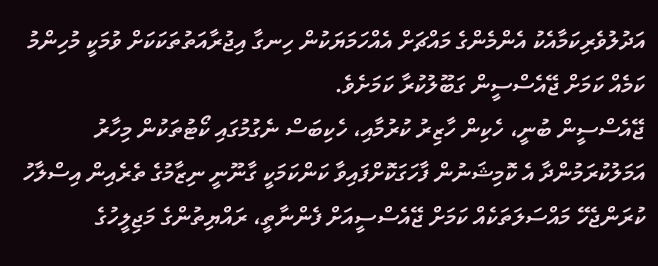އަދުލުވެރިކަމާއެކު އެންމެންގެ މައްޗަށް އެއްހަމަޔަކުން ހިނގާ އިޖުރާއަތުތަކަކަށް ވުމަކީ މުހިންމު ކަމެއް ކަމަށް ޖޭއެސްސީން ގަބޫލުކުރާ ކަމަށެވެ.
ޖޭއެސްސީން ބުނީ، ހެކިން ހާޒިރު ކުރުމާއި، ހެކިބަސް ނެގުމުގައި ކޯޓުތަކުން މިހާރު އަމަލުކުރަމުންދާ އެ ކޮމިޝަނުން ފާހަގަކޮށްފައިވާ ކަންކަމަކީ ގާނޫނީ ނިޒާމުގެ ތެރެއިން އިސްލާހު ކުރަންޖެހޭ މައްސަލަތަކެއް ކަމަށް ޖޭއެސްސީއަށް ފެންނާތީ، ރައްޔިތުންގެ މަޖިލީހުގެ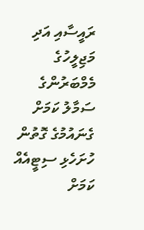ރައީސާއި އަދި މަޖިލީހުގެ މެމްބަރުންގެ ސަމާލު ކަމަށް ގެނައުމުގެ ގޮތުން ހުށަހެޅި ސިޓީއެއް ކަމަށް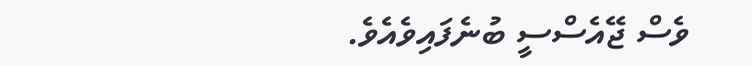ވެސް ޖޭއެސްސީ ބުނެފައިވެއެވެ.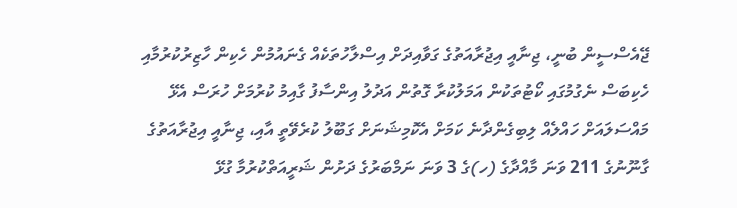ޖޭއެސްސީން ބުނީ، ޖިނާއީ އިޖުރާއަތުގެ ގަވާއިދަށް އިސްލާހުތަކެއް ގެނައުމުން ހެކިން ހާޒިރުކުރުމާއި ހެކިބަސް ނެގުމުގައި ކޯޓުތަކުން އަމަލުކުރާ ގޮތުން އަދުލު އިންސާފު ގާއިމު ކުރުމަށް ހުރަސް އެޅޭ މައްސަލައަށް ހައްލެއް ލިބިގެންދާނެ ކަމަށް އެކޮމިޝަނަށް ގަބޫލު ކުރެވޭތީ އާއި، ޖިނާއީ އިޖުރާއަތުގެ ގާނޫނުގެ 211 ވަނަ މާއްދާގެ (ހ)ގެ 3 ވަނަ ނަމްބަރުގެ ދަށުން ޝަރީއަތްކުރުމާ ގުޅޭ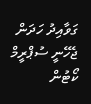ގަވާއިދު ހަދަން ޖެހޭނީ ސުޕްރީމް ކޯޓުން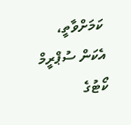ކަމަށްވާތީ، އެކަން ސުޕްރީމް ކޯޓުގެ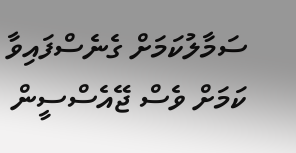ސަމާލުކަމަށް ގެނެސްފައިވާ ކަމަށް ވެސް ޖޭއެސްސީން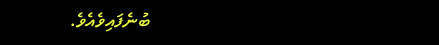ބުނެފައިވެއެވެ.